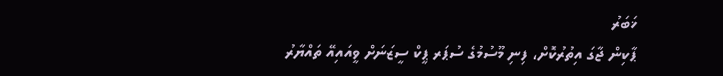ޚަބަރު
ޕާކިން ޖާގަ އިތުރުކޮށް، ފިނި މޫސުމުގެ ސުޕަރ ޕީކް ސީޒަނަށް ވީއައިއޭ ތައްޔާރު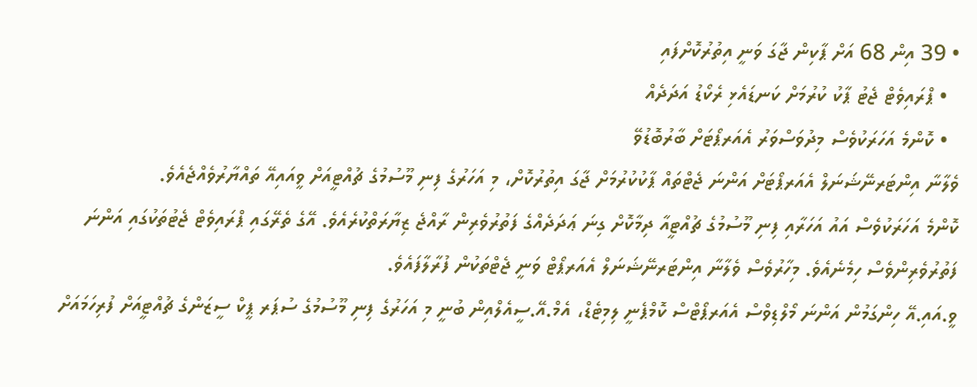• 39 އިން 68 އަށް ޕާކިން ޖާގަ ވަނީ އިތުރުކޮށްފައި
  • ޕްރައިވެޓް ޖެޓު ޕާކު ކުރުމަށް ކަނޑައެޅި ރެކޯޑު އަދަދެއް
  • ކޮންމެ އަހަރަކުވެސް މިދުވަސްވަރު އެއަރޕޯޓަށް ބާރުބޮޑުވޭ
ވެލާނާ އިންޓަރނޭޝަނަލް އެއަރޕޯޓަށް އަންނަ ޖެޓްތައް ޕާކުކުރުމަށް ޖާގަ އިތުރުކޮށް، މި އަހަރުގެ ފިނި މޫސުމުގެ ޗުއްޓީއަށް ވީއައިއޭ ތައްޔާރުވެއްޖެއެވެ.
ކޮންމެ އަހަރަކުވެސް އައު އަހަރާއި ފިނި މޫސުމުގެ ޗުއްޓީއާ ދިމާކޮށް ގިނަ ޢަދަދެއްގެ ފަތުރުވެރިން ރާއްޖެ ޒިޔާރަތްކުރެއެވެ. އޭގެ ތެރޭގައި ޕްރައިވެޓް ޖެޓުތަކުގައި އަންނަ ފަތުރުވެރިންވެސް ހިމެނެއެވެ. މިހާރުވެސް ވެލާނާ އިންޓަރނޭޝަނަލް އެއަރޕޯޓް ވަނީ ޖެޓްތަކުން ފުރާލާފައެވެ.
ވީ.އައި.އޭ ހިންގަމުން އަންނަ މޯލްޑިވްސް އެއަރޕޯޓްސް ކޮމްޕެނީ ލިމިޓެޑް، އެމް.އޭ.ސީއެލްއިން ބުނީ މި އަހަރުގެ ފިނި މޫސުމުގެ ސުޕަރ ޕީކް ސީޒަންގެ ޗުއްޓީއަށް ފުރިހަމައަށް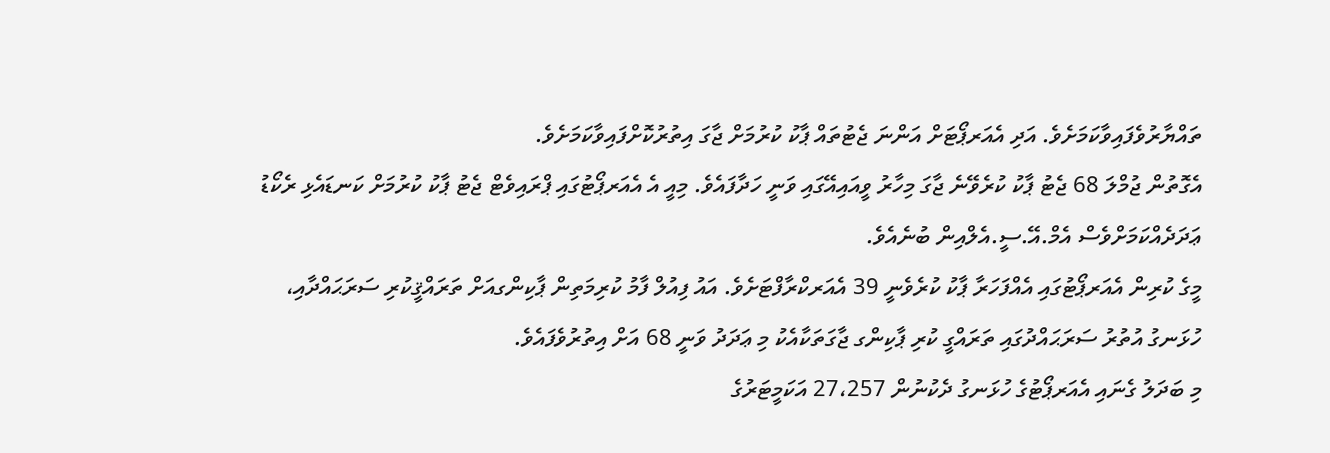ތައްޔާރުވެފައިވާކަމަށެވެ. އަދި އެއަރޕޯޓަށް އަންނަ ޖެޓުތައް ޕާކު ކުރުމަށް ޖާގަ އިތުރުކޮށްފައިވާކަމަށެވެ.
އެގޮތުން ޖުމްލަ 68 ޖެޓު ޕާކު ކުރެވޭނެ ޖާގަ މިހާރު ވީއައިއޭގައި ވަނީ ހަދާފައެވެ. މިއީ އެ އެއަރޕޯޓުގައި ޕްރައިވެޓް ޖެޓު ޕާކު ކުރުމަށް ކަނޑައެޅި ރެކޯޑު ޢަދަދެއްކަމަށްވެސް އެމް.އޭ.ސީ.އެލްއިން ބުނެއެވެ.
މީގެ ކުރިން އެއަރޕޯޓުގައި އެއްފަހަރާ ޕާކު ކުރެވެނީ 39 އެއަރކްރާފްޓަށެވެ. އައު ފިއުލް ފާމު ކުރިމަތިން ޕާކިންގއަށް ތަރައްޤީކުރި ސަރަޙައްދާއި، ހުޅަނގު އުތުރު ސަރަޙައްދުގައި ތަރައްގީ ކުރި ޕާކިންގ ޖާގަތަކާއެކު މި ޢަދަދު ވަނީ 68 އަށް އިތުރުވެފައެވެ.
މި ބަދަލު ގެނައި އެއަރޕޯޓުގެ ހުޅަނގު ދެކުނުން 27،257 އަކަމީޓަރުގެ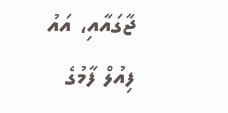ޖާގައާއި، އައު ފިއުލް ފާމުގެ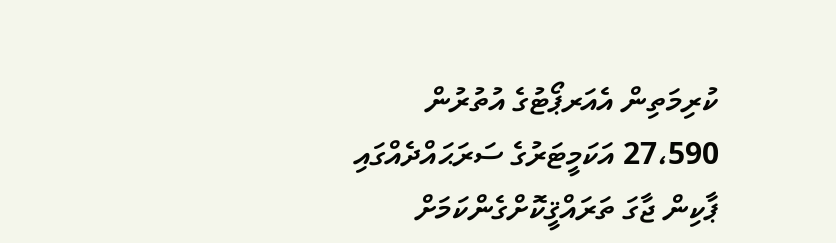ކުރިމަތިން އެއަރޕޯޓުގެ އުތުރުން 27،590 އަކަމީޓަރުގެ ސަރަޙައްދެއްގައި ޕާކިން ޖާގަ ތަރައްޤީކޮށްގެންކަމަށް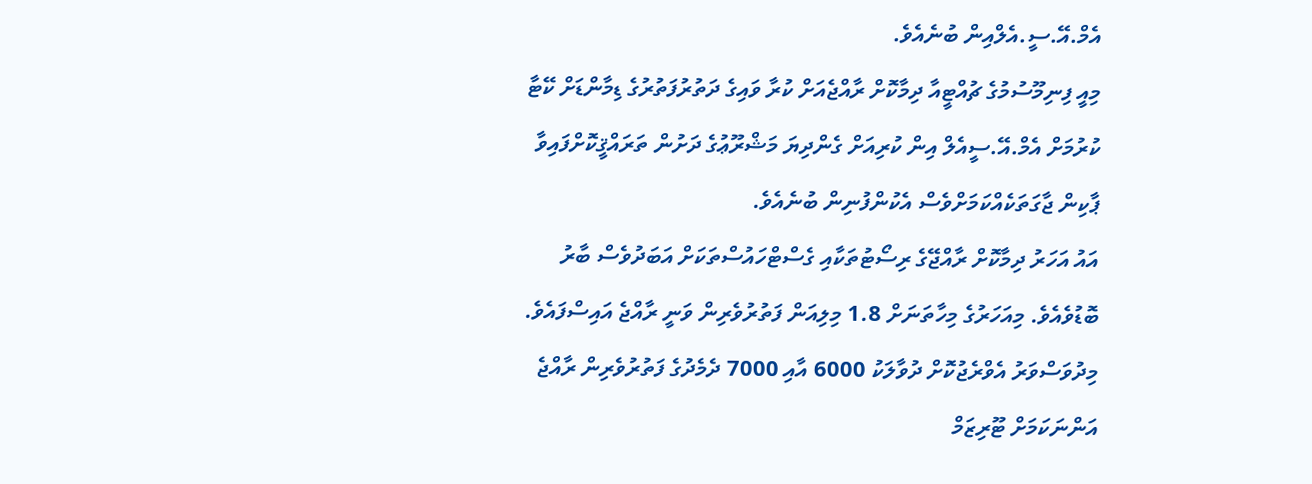އެމް.އޭ.ސީ.އެލްއިން ބުނެއެވެ.
މިއީ ފިނިމޫސުމުގެ ޗުއްޓީއާ ދިމާކޮށް ރާއްޖެއަށް ކުރާ ވައިގެ ދަތުރުފަތުރުގެ ޑިމާންޑަށް ކޭޓާ ކުރުމަށް އެމް.އޭ.ސީއެލް އިން ކުރިއަށް ގެންދިޔަ މަޝްރޫޢުގެ ދަށުން ތަރައްޤީކޮށްފައިވާ ޕާކިން ޖާގަތަކެއްކަމަށްވެސް އެކުންފުނިން ބުނެއެވެ.
އައު އަހަރު ދިމާކޮށް ރާއްޖޭގެ ރިސޯޓުތަކާއި ގެސްޓްހައުސްތަކަށް އަބަދުވެސް ބާރު ބޮޑުވެއެވެ. މިއަހަރުގެ މިހާތަނަށް 1.8 މިލިއަން ފަތުރުވެރިން ވަނީ ރާއްޖެ އައިސްފައެވެ. މިދުވަސްވަރު އެވްރެޖުކޮށް ދުވާލަކު 6000 އާއި 7000 ދެމެދުގެ ފަތުރުވެރިން ރާއްޖެ އަންނަކަމަށް ޓޫރިޒަމް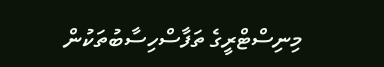މިނިސްޓްރީގެ ތަފާސްހިސާބުތަކުން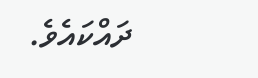ދައްކައެވެ.